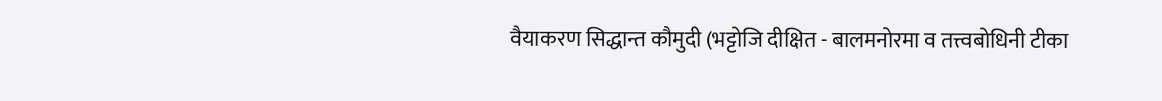वैयाकरण सिद्धान्त कौमुदी (भट्टोजि दीक्षित - बालमनोरमा व तत्त्वबोधिनी टीका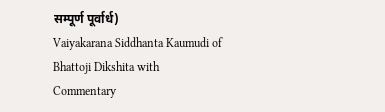सम्पूर्ण पूर्वार्ध)
Vaiyakarana Siddhanta Kaumudi of Bhattoji Dikshita with Commentary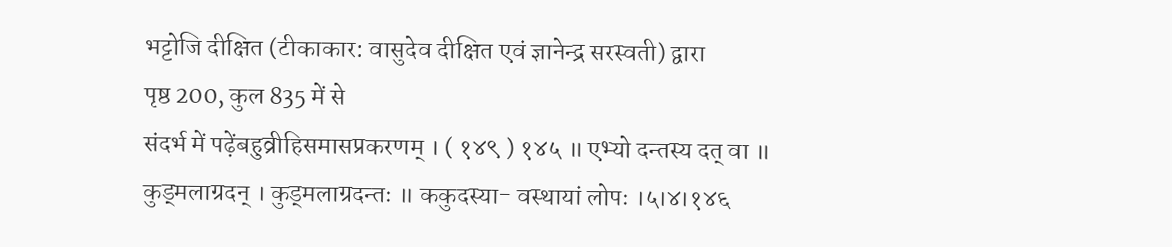भट्टोजि दीक्षित (टीकाकार: वासुदेव दीक्षित एवं ज्ञानेन्द्र सरस्वती) द्वारा
पृष्ठ 200, कुल 835 में से
संदर्भ में पढ़ेंबहुव्रीहिसमासप्रकरणम् । ( १४९ ) १४५ ॥ एभ्यो दन्तस्य दत् वा ॥ कुड्मलाग्रदन् । कुड्मलाग्रदन्तः ॥ ककुदस्या- वस्थायां लोपः ।५।४।१४६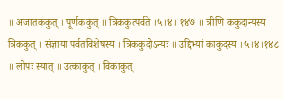॥ अजातककुत् । पूर्णककुत् ॥ त्रिककुत्पर्वते ।५।४। १४७ ॥ त्रीणि ककुदान्यस्य त्रिककुत् । संज्ञाया पर्वतविशेषस्य । त्रिककुदोऽन्यः ॥ उद्दिभ्यां काकुदस्य ।५।४।१४८ ॥ लोपः स्यात् ॥ उत्काकुत् । विकाकुत्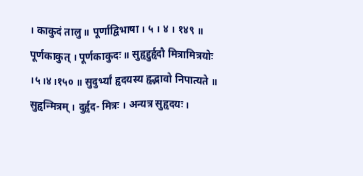। काकुदं तालु ॥ पूर्णाद्विभाषा । ५ । ४ । १४९ ॥ पूर्णकाकुत् । पूर्णकाकुदः ॥ सुहृद्दुर्हृदौ मित्रामित्रयोः ।५।४।१५० ॥ सुदुर्भ्यां हृदयस्य हृद्भावो निपात्यते ॥ सुहृन्मित्रम् । दुर्हृद- मित्रः । अन्यत्र सुहृदयः ।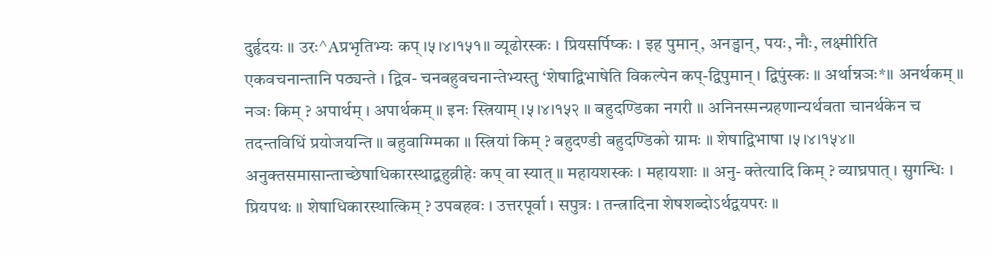दुर्हृदयः ॥ उरः^Aप्रभृतिभ्यः कप् ।५।४।१५१॥ व्यूढोरस्कः । प्रियसर्पिष्कः । इह पुमान्, अनड्वान्, पयः, नौः, लक्ष्मीरिति एकवचनान्तानि पठ्यन्ते । द्विव- चनबहुवचनान्तेभ्यस्तु ‘शेषाद्विभाषेति विकल्पेन कप्-द्विपुमान् । द्विपुंस्कः ॥ अर्थान्नञः*॥ अनर्थकम् ॥ नञः किम् ? अपार्थम् । अपार्थकम् ॥ इनः स्त्रियाम् ।५।४।१५२ ॥ बहुदण्डिका नगरी ॥ अनिनस्मन्ग्रहणान्यर्थवता चानर्थकेन च तदन्तविधिं प्रयोजयन्ति ॥ बहुवाग्ग्मिका ॥ स्त्रियां किम् ? बहुदण्डी बहुदण्डिको ग्रामः ॥ शेषाद्विभाषा ।५।४।१५४॥ अनुक्तसमासान्ताच्छेषाधिकारस्थाद्बहुव्रीहेः कप् वा स्यात् ॥ महायशस्कः । महायशाः ॥ अनु- क्तेत्यादि किम् ? व्याघ्रपात् । सुगन्धिः । प्रियपथः ॥ शेषाधिकारस्थात्किम् ? उपबहवः । उत्तरपूर्वा । सपुत्रः । तन्त्रादिना शेषशब्दोऽर्थद्वयपरः ॥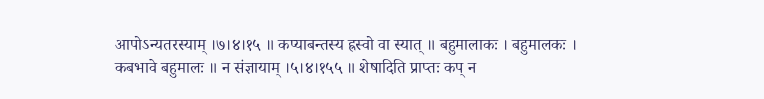आपोऽन्यतरस्याम् ।७।४।१५ ॥ कप्याबन्तस्य ह्रस्वो वा स्यात् ॥ बहुमालाकः । बहुमालकः । कबभावे बहुमालः ॥ न संज्ञायाम् ।५।४।१५५ ॥ शेषादिति प्राप्तः कप् न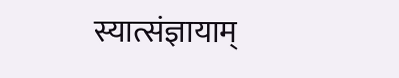स्यात्संज्ञायाम्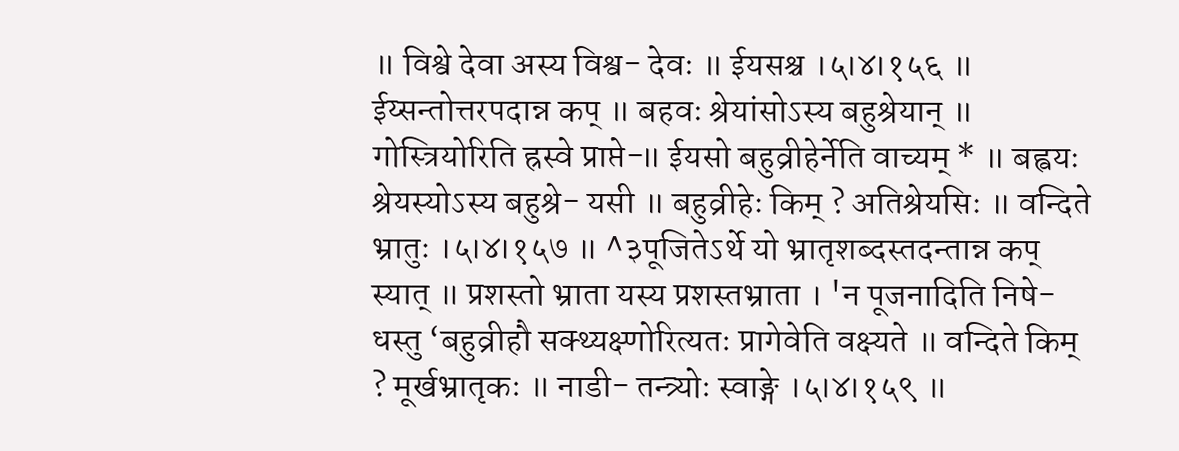॥ विश्वे देवा अस्य विश्व- देवः ॥ ईयसश्च ।५।४।१५६ ॥ ईय्सन्तोत्तरपदान्न कप् ॥ बहवः श्रेयांसोऽस्य बहुश्रेयान् ॥ गोस्त्रियोरिति ह्रस्वे प्राप्ते-॥ ईयसो बहुव्रीहेर्नेति वाच्यम् * ॥ बह्वयः श्रेयस्योऽस्य बहुश्रे- यसी ॥ बहुव्रीहेः किम् ? अतिश्रेयसिः ॥ वन्दिते भ्रातुः ।५।४।१५७ ॥ ^३पूजितेऽर्थे यो भ्रातृशब्दस्तदन्तान्न कप् स्यात् ॥ प्रशस्तो भ्राता यस्य प्रशस्तभ्राता । 'न पूजनादिति निषे- धस्तु ‘बहुव्रीहौ सक्थ्यक्ष्णोरित्यतः प्रागेवेति वक्ष्यते ॥ वन्दिते किम् ? मूर्खभ्रातृकः ॥ नाडी- तन्त्र्योः स्वाङ्गे ।५।४।१५९ ॥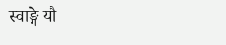स्वाङ्गे यौ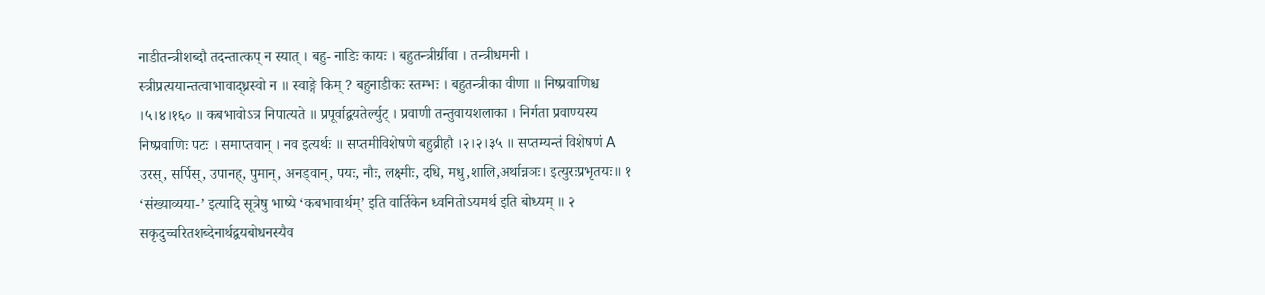नाडीतन्त्रीशब्दौ तदन्तात्कप् न स्यात् । बहु- नाडिः कायः । बहुतन्त्रीर्ग्रीवा । तन्त्रीधमनी । स्त्रीप्रत्ययान्तत्वाभावाद्ध्रस्वो न ॥ स्वाङ्गे किम् ? बहुनाडीकः स्तम्भः । बहुतन्त्रीका वीणा ॥ निष्प्रवाणिश्च ।५।४।१६० ॥ कबभावोऽत्र निपात्यते ॥ प्रपूर्वाद्वयतेर्ल्युट् । प्रवाणी तन्तुवायशलाका । निर्गता प्रवाण्यस्य निष्प्रवाणिः पटः । समाप्तवान् । नव इत्यर्थः ॥ सप्तमीविशेषणे बहुव्रीहौ ।२।२।३५ ॥ सप्तम्यन्तं विशेषणं A उरस्, सर्पिस्, उपानह्, पुमान्, अनड्वान्, पयः, नौः, लक्ष्मीः, दधि, मधु,शालि,अर्थान्नञः। इत्युरःप्रभृतयः॥ १ ‘संख्याव्यया-’ इत्यादि सूत्रेषु भाष्ये ‘कबभावार्थम्’ इति वार्तिकेन ध्वनितोऽयमर्थ इति बोध्यम् ॥ २ सकृदुच्चरितशब्देनार्थद्वयबोधनस्यैव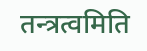तन्त्रत्वमिति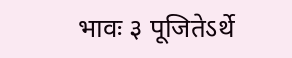भावः ३ पूजितेऽर्थे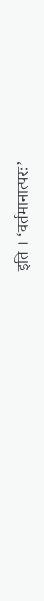इति । ‘वर्तमानात्परः’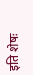इति शेषः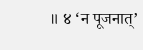॥ ४ ‘न पूजनात्’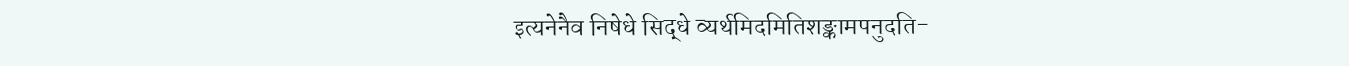इत्यनेनैव निषेधे सिद्धे व्यर्थमिदमितिशङ्कामपनुदति-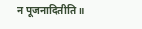न पूजनादितीति ॥